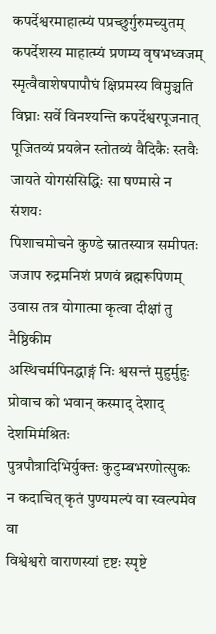कपर्देश्वरमाहात्म्यं पप्रच्छुर्गुरुमच्युतम्
कपर्देशस्य माहात्म्यं प्रणम्य वृषभध्वजम्
स्मृत्वैवाशेषपापौघं क्षिप्रमस्य विमुञ्चति
विघ्नाः सर्वे विनश्यन्ति कपर्देश्वरपूजनात्
पूजितव्यं प्रयत्नेन स्तोतव्यं वैदिकैः स्तवैः
जायते योगसंसिद्धिः सा षण्मासे न संशयः
पिशाचमोचने कुण्डे स्नातस्यात्र समीपतः
जजाप रुद्रमनिशं प्रणवं ब्रह्मरूपिणम्
उवास तत्र योगात्मा कृत्वा दीक्षां तु नैष्ठिकीम
अस्थिचर्मपिनद्धाङ्गं निः श्वसन्तं मुहुर्मुहुः
प्रोवाच को भवान् कस्माद् देशाद् देशमिमंश्रितः
पुत्रपौत्रादिभिर्युक्तः कुटुम्बभरणोत्सुकः
न कदाचित् कृतं पुण्यमल्पं वा स्वल्पमेव वा
विश्वेश्वरो वाराणस्यां दृष्टः स्पृष्टे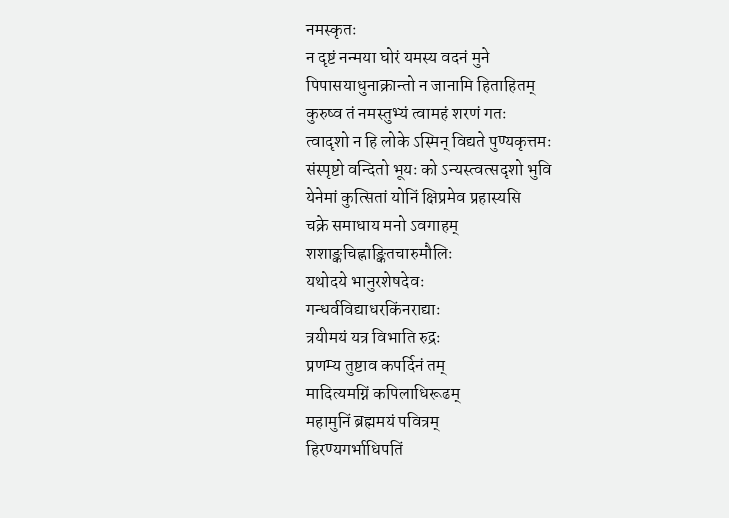नमस्कृतः
न दृष्टं नन्मया घोरं यमस्य वदनं मुने
पिपासयाधुनाक्रान्तो न जानामि हिताहितम्
कुरुष्व तं नमस्तुभ्यं त्वामहं शरणं गतः
त्वादृशो न हि लोके ऽस्मिन् विद्यते पुण्यकृत्तमः
संस्पृष्टो वन्दितो भूयः को ऽन्यस्त्वत्सदृशो भुवि
येनेमां कुत्सितां योनिं क्षिप्रमेव प्रहास्यसि
चक्रे समाधाय मनो ऽवगाहम्
शशाङ्कचिह्नाङ्कितचारुमौलिः
यथोदये भानुरशेषदेवः
गन्धर्वविद्याधरकिंनराद्याः
त्रयीमयं यत्र विभाति रुद्रः
प्रणम्य तुष्टाव कपर्दिनं तम्
मादित्यमग्निं कपिलाधिरूढम्
महामुनिं ब्रह्ममयं पवित्रम्
हिरण्यगर्भाधिपतिं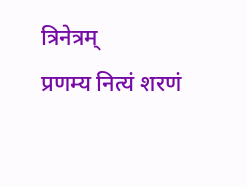त्रिनेत्रम्
प्रणम्य नित्यं शरणं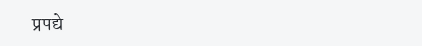प्रपद्ये